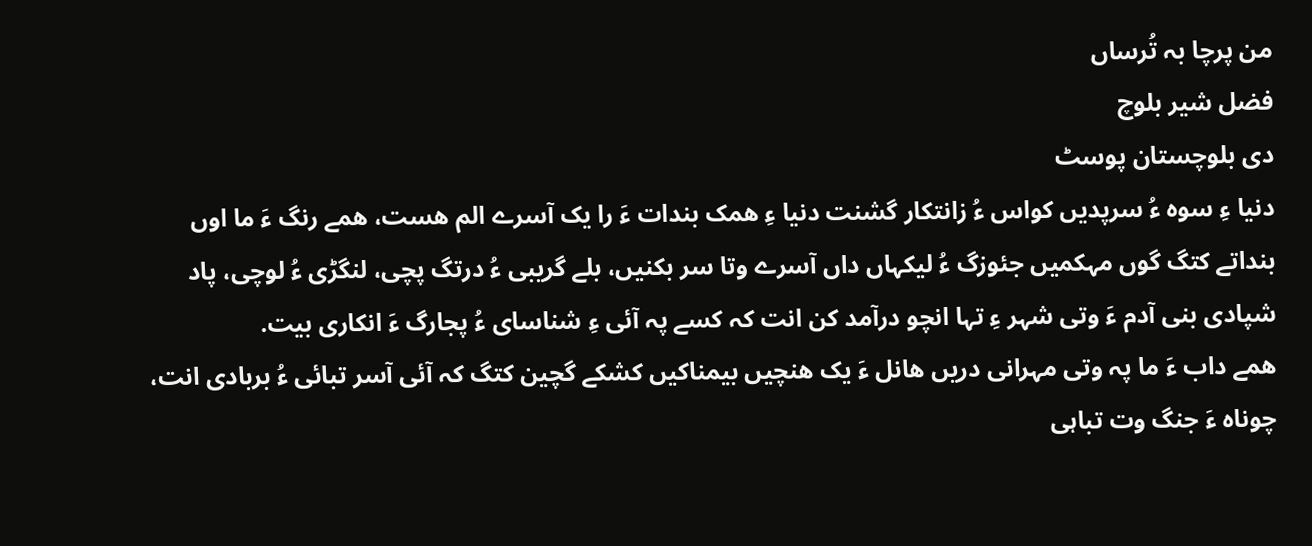من پرچا بہ تُرساں
فضل شیر بلوچ
دی بلوچستان پوسٹ
دنیا ءِ سوہ ءُ سرپدیں کواس ءُ زانتکار گشنت دنیا ءِ ھمک بندات ءَ را یک آسرے الم ھست، ھمے رنگ ءَ ما اوں بنداتے کتگ گوں مہکمیں جئوزگ ءُ لیکہاں داں آسرے وتا سر بکنیں، بلے گریبی ءُ درتگ پچی، لنگڑی ءُ لوچی، پاد شپادی بنی آدم ءَ وتی شہر ءِ تہا انچو درآمد کن انت کہ کسے پہ آئی ءِ شناسای ءُ پجارگ ءَ انکاری بیت.
ھمے داب ءَ ما پہ وتی مہرانی دریں ھانل ءَ یک ھنچیں بیمناکیں کشکے گچین کتگ کہ آئی آسر تبائی ءُ بربادی انت، چوناہ ءَ جنگ وت تباہی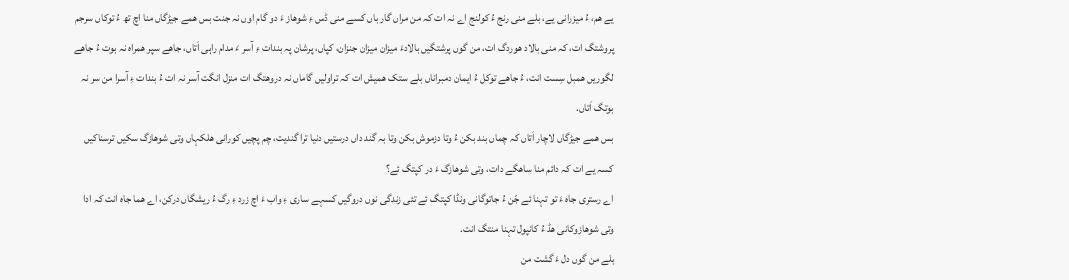یے ھم، ءُ میزرانی یے، بلے منی رنج ءُ کولنج اے نہ ات کہ من مراں گار باں کسے منی ڈس ءِ شوھاز ءَ دو گام اوں نہ جنت بس ھمے جیڑگاں منا اچ تھ ءُ توکاں سرجم پروشتگ ات، کہ منی بالاد ھوردگ ات، من گوں پرشتگیں بالادءَ میزان میزان جنزان، کپاں، پرشان پہ بندات ءِ آسر ءَ مدام راہی اَتاں، جاھے سپر ھمراہ نہ بوت ءُ جاھے لگوریں ھمبل سِست انت، ءُ جاھے توکل ءُ ایمان دمبراناں بلے ستک ھمیش ات کہ تراولیں گاماں نہ دروھتگ ات منزل انگت آسر نہ ات ءُ بندات ءِ آسرا من سر نہ بوتگ اَتاں.
بس ھمے جیڑگاں لاچار اَتاں کہ چماں بند بکن ءُ وتا دزموش بکن وتا بہ گند داں درستیں دنیا ترا گندیت، چم پچیں کورانی ھلکہاں وتی شوھازگ سکیں ترسناکیں کسہ یے ات کہ دائم منا ساھگے دات، وتی شوھازگ ءَ در کپتگ ئے؟
اے رستری جاہ ءَ تو تہنا ئے جّن ءُ جاتوگانی ونڈا کپتگ ئے تئی زندگی نوں دروگیں کسہے ساری ءِ واب ءَ اچ زرد ءِ رگ ءُ ریشگاں درکن، اے ھما جاہ انت کہ ادا وتی شوھازوکانی ھڈ ءُ کانپول تہنا منتگ انت.
بلے من گوں دل ءَ گشت من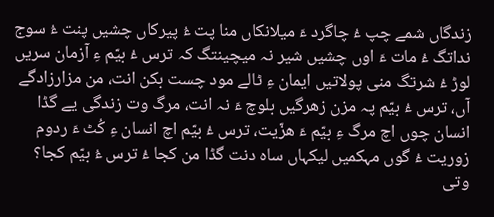زندگاں شمے چپ ءُ چاگرد ءَ میلانکاں منا پت ءُ پیرکاں چشیں پنت ءُ سوج نداتگ ءُ مات ءَ اوں چشیں شیر نہ میچینتگ کہ ترس ءُ بیّم ءِ آزمان سریں لوڑ ءُ شرتگ منی پولاتیں ایمان ءِ ٹالے مود چست بکن انت، من مزارزادگے آں، ترس ءُ بیّم پہ مزن زھرگیں بلوچ ءَ نہ انت، مرگ وت زندگی یے گڈا انسان چوں اچ مرگ ءِ بیّم ءَ ھزّیت، ترس ءُ بیّم اچ انسان ءِ کُٹ ءَ ردوم زوریت ءُ گوں مہکمیں لیکہاں ساہ دنت گڈا من کجا ءُ ترس ءُ بیّم کجا؟
وتی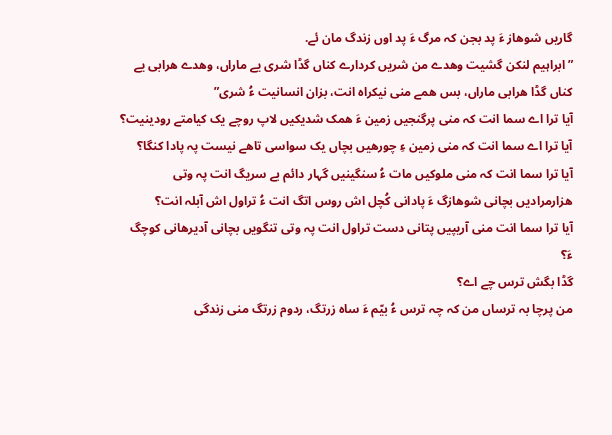گاریں شوھاز ءَ پد بجن کہ مرگ ءَ پد اوں زندگ مان ئے.
” ابراہیم لنکن گشیت وھدے من شریں کردارے کناں گڈا شری یے ماراں، وھدے ھرابی یے کناں گڈا ھرابی ماراں، بس ھمے منی نیکراہ انت، بزان انسانیت ءُ شری”
آیا ترا اے سما انت کہ منی پرگنجیں زمین ءَ ھمک شدیکیں لاپ روچے یک کیامتے رودینیت؟
آیا ترا اے سما انت کہ منی زمین ءِ چورھیں بچاں یک سواسی تاھے نیست پہ پادا کنگا؟
آیا ترا سما انت کہ منی ملوکیں مات ءُ سنگینیں گہار دائم بے سریگ انت پہ وتی ھزارمرادیں بچانی شوھازگ ءَ پادانی کُچل اش روس اتگ انت ءُ تراول اش آبلہ انت؟
آیا ترا سما انت منی آریپیں پتانی دست تراول انت پہ وتی تنگویں بچانی آدیرھانی کوچگ ءَ؟
گڈا بگش ترس چے اے؟
من پرچا بہ ترساں من کہ چہ ترس ءُ بیّم ءَ ساہ زرتگ، ردوم زرتگ منی زندگی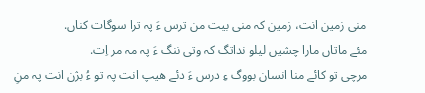منی زمین انت، زمین کہ منی بیت من ترس ءَ پہ ترا سوگات کناں.
مئے ماتاں مارا چشیں لیلو نداتگ کہ وتی ننگ ءَ پہ مہ مر اِت.
مرچی تو کائے منا انسان بووگ ءِ درس ءَ دئے ھیپ انت پہ تو ءُ بژن انت پہ منِ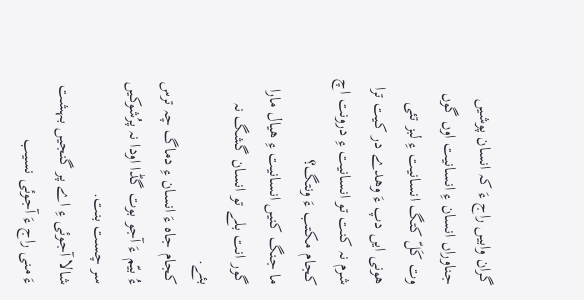گران وابیں راج ءَ کہ انسان پوشیں جناوراں انسان ءِ انسانیت اوں گوں وت کَلّ کتگ انسانیت ءِ لبز تئی ھونی ایں دپ ءَ وھدے در کیت ترا شرم نہ کنت تو انسانیت ءِ درونت اچ کجام مکتب ءَ ونتگ؟
ما جنگ کنیں انسانیت ءِ ھیال مارا گور انت بلے تو انسان گشگ نہ بئے.
کجام جاہ ءَ انسان ءِ دماگ چہ ترس ءُ بیّم ءَ آجو بوت گڈا اودا نہ پرُشوکیں سر چست بنت.
شالا آجوئی ءِ اے پر گنجیں بہشت ءَ منی راج ءَ آجوئی نسیب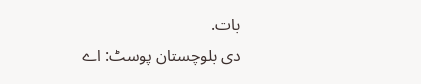بات.
دی بلوچستان پوسٹ: اے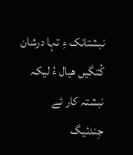نبشتانک ءِ تہا درشان کُتگیں ھیال ءُ لیکہ نبشتہ کار ئے جِندئیگ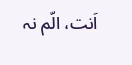اَنت، الّم نہ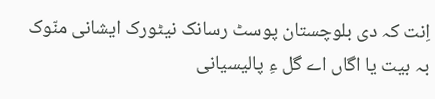اِنت کہ دی بلوچستان پوسٹ رسانک نیٹورک ایشانی منّوک بہ بیت یا اگاں اے گل ءِ پالیسیانی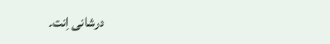درشانی اِنت۔